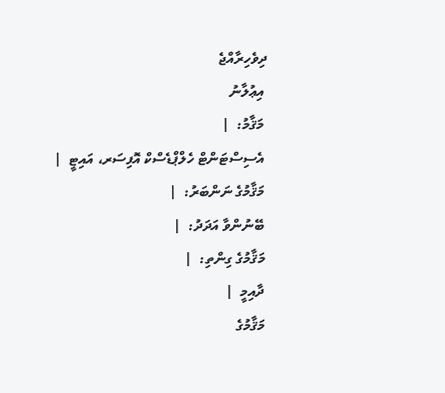ދިވެހިރާއްޖެ
 އިޢުލާނު
 މަޤާމު:  |
 އެސިސްޓަންޓް ހެލްޕްޑެސްކް އޮފިސަރ، އައިޓީ  |
 މަޤާމުގެ ނަންބަރު:  |
 ބޭނުންވާ އަދަދު:  |
 މަޤާމުގެ ގިންތި:  |
 ދާއިމީ  |
 މަޤާމުގެ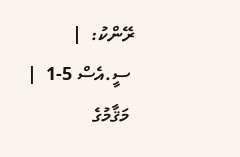ރޭންކު:  |
 ސީ.އެސް 5-1  |
 މަޤާމުގެ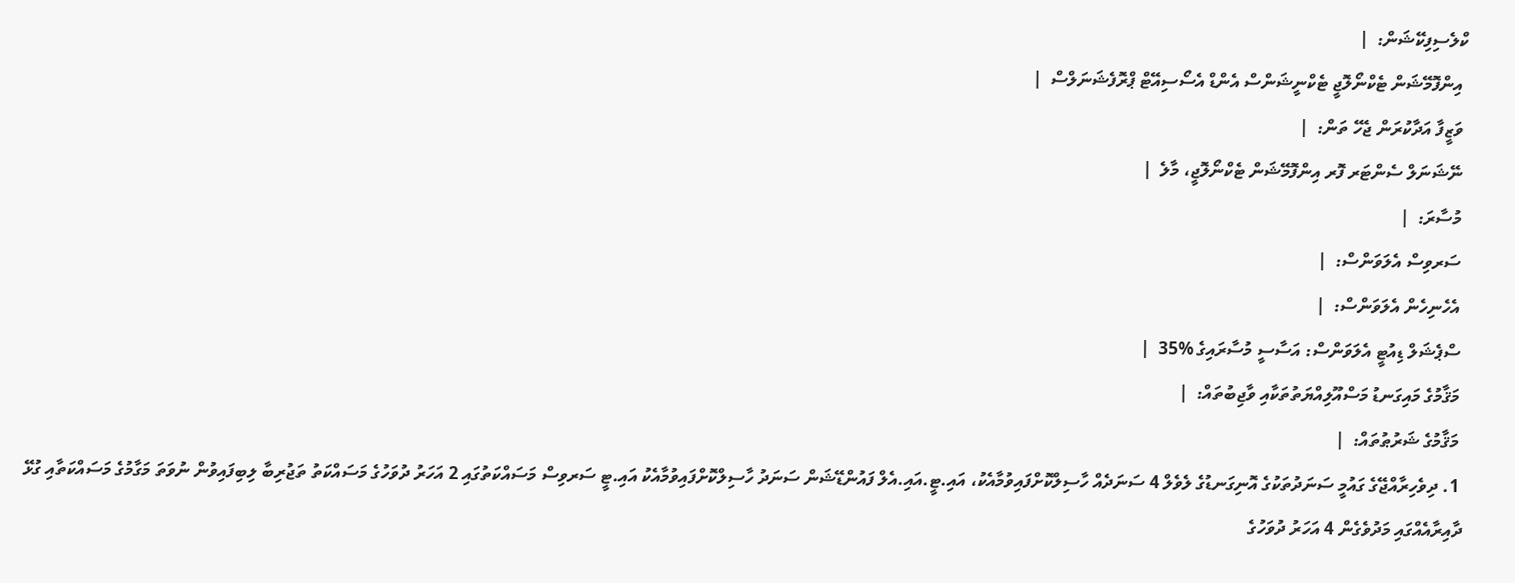ކްލެސިފިކޭޝަން:  |
 އިންފޮމޭޝަން ޓެކްނޯލޮޖީ ޓެކްނީޝަންސް އެންޑް އެސޯސިއޭޓް ޕްރޮފެޝަނަލްސް  |
 ވަޒީފާ އަދާކުރަން ޖެހޭ ތަން:  |
 ނޭޝަނަލް ސެންޓަރ ފޮރ އިންފޮމޭޝަން ޓެކްނޯލޮޖީ، މާލެ  |
 މުސާރަ:  |
 ސަރވިސް އެލަވަންސް:  |
 އެހެނިހެން އެލަވަންސް:  |
 ސްޕެޝަލް ޑިއުޓީ އެލަވަންސް: އަސާސީ މުސާރައިގެ %35  |
 މަޤާމުގެ މައިގަނޑު މަސްއޫލިއްޔަތުތަކާއި ވާޖިބުތައް:  |
 މަޤާމުގެ ޝަރުޠުތައް:  |
 1. ދިވެހިރާއްޖޭގެ ގައުމީ ސަނަދުތަކުގެ އޮނިގަނޑުގެ ލެވެލް 4 ސަނަދެއް ހާސިލްކޮށްފައިވުމާއެކު، އައި.ޓީ.އައި.އެލް ފައުންޑޭޝަން ސަނަދު ހާސިލްކޮށްފައިވުމާއެކު އައި.ޓީ ސަރވިސް މަސައްކަތުގައި 2 އަހަރު ދުވަހުގެ މަސައްކަތު ތަޖުރިބާ ލިބިފައިވުން ނުވަތަ މަގާމުގެ މަސައްކަތާއި ގުޅޭ ދާއިރާއެއްގައި މަދުވެގެން 4 އަހަރު ދުވަހުގެ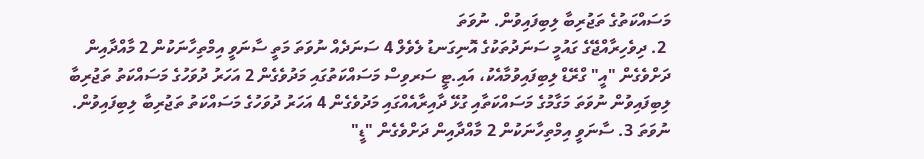މަސައްކަތުގެ ތަޖުރިބާ ލިބިފައިވުން. ނުވަތަ
 2. ދިވެހިރާއްޖޭގެ ގައުމީ ސަނަދުތަކުގެ އޮނިގަނޑު ލެވެލް 4 ސަނަދެއް ނުވަތަ މަތީ ސާނަވީ އިމްތިހާނަކުން 2 މާއްދާއިން ދަށްވެގެން "އީ" ގްރޭޑް ލިބިފައިވުމާއެކު، އައި.ޓީ ސަރވިސް މަސައްކަތުގައި މަދުވެގެން 2 އަހަރު ދުވަހުގެ މަސައްކަތު ތަޖުރިބާ ލިބިފައިވުން ނުވަތަ މަގާމުގެ މަސައްކަތާއި ގުޅޭ ދާއިރާއެއްގައި މަދުވެގެން 4 އަހަރު ދުވަހުގެ މަސައްކަތު ތަޖުރިބާ ލިބިފައިވުން. ނުވަތަ 3. ސާނަވީ އިމްތިހާނަކުން 2 މާއްދާއިން ދަށްވެގެން "ޑީ"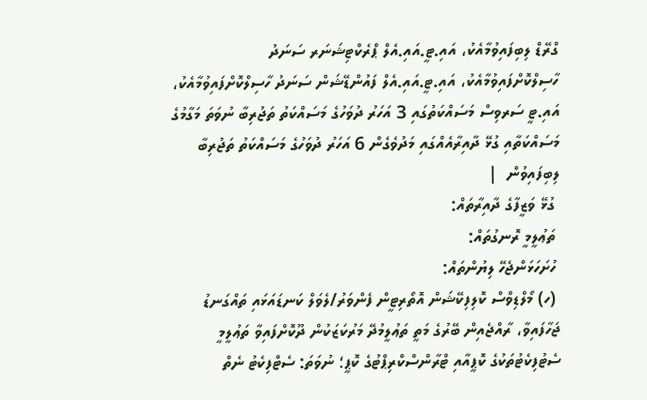ގްރޭޑް ލިބިފައިވުމާއެކު، އައި.ޓީ.އައި.އެލް ޕްރެކްޓިޝަނަރ ސަނަދު ހާސިލްކޮށްފައިވުމާއެކު، އައި.ޓީ.އައި.އެލް ފައުންޑޭޝަން ސަނަދު ހާސިލްކޮށްފައިވުމާއެކު، އައި.ޓީ ސަރވިސް މަސައްކަތުގައި 3 އަހަރު ދުވަހުގެ މަސައްކަތު ތަޖުރިބާ ނުވަތަ މަގާމުގެ މަސައްކަތާއި ގުޅޭ ދާއިރާއެއްގައި މަދުވެގެން 6 އަހަރު ދުވަހުގެ މަސައްކަތު ތަޖުރިބާ ލިބިފައިވުން  |
 ގުޅޭ ވަޒީފާގެ ދާއިރާތައް:
 ތަޢުލީމީ ރޮނގުތައް:
 ހުށަހަޅަންޖެހޭ ލިޔުންތައް:
 (ހ) މޯލްޑިވްސް ކޮލިފިކޭޝަން އޮތޯރިޓީން ފެންވަރު/ލެވަލް ކަނޑައަޅައި ތައްގަނޑު ޖަހާފައިވާ، ރާއްޖެއިން ބޭރުގެ މަތީ ތަޢުލީމުދޭ މަރުކަޒަކުން ދޫކޮށްފައިވާ ތަޢުލީމީ ސެޓުފިކެޓުތަކުގެ ކޮޕީއާއި ޓްރާންސްކްރިޕްޓުގެ ކޮޕީ؛ ނުވަތަ: ސެޓްފިކެޓު ނެތް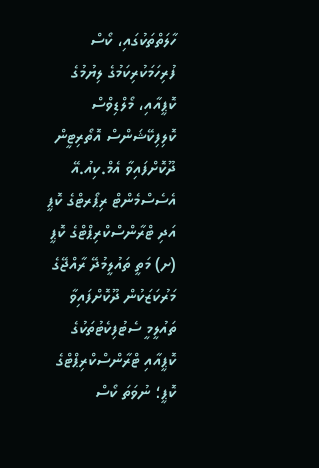ހާލަތްތަކުގައި، ކޯސް ފުރިހަމަކުރިކަމުގެ ލިޔުމުގެ ކޮޕީއާއި، މޯލްޑިވްސް ކޮލިފިކޭޝަންސް އޮތޯރިޓީން ދޫކޮށްފައިވާ އެމް.ކިއު.އޭ އެސެސްމެންޓް ރިޕޯރޓްގެ ކޮޕީ އަދި ޓްރާންސްކްރިޕްޓްގެ ކޮޕީ (ށ) މަތީ ތައުލީމުދޭ ރާއްޖޭގެ މަރުކަޒަކުން ދޫކޮށްފައިވާ ތައުލީމީ ސެޓުފިކެޓުތަކުގެ ކޮޕީއާއި ޓްރާންސްކްރިޕްޓްގެ ކޮޕީ؛ ނުވަތަ ކޯސް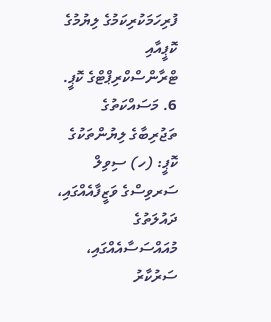ފުރިހަމަކުރިކަމުގެ ލިޔުމުގެ ކޮޕީއާއި ޓްރާންސްކްރިޕްޓްގެ ކޮޕީ. 6. މަސައްކަތުގެ ތަޖުރިބާގެ ލިޔުންތަކުގެ ކޮޕީ: (ހ) ސިވިލް ސަރވިސްގެ ވަޒީފާއެއްގައި، ދައުލަތުގެ މުއައްސަސާއެއްގައި، ސަރުކާރު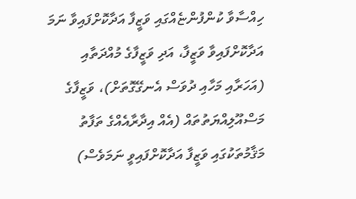ހިއްސާވާ ކުންފުންޏެއްގައި ވަޒީފާ އަދާކޮށްފައިވާ ނަމަ އަދާކޮށްފައިވާ ވަޒީފާ، އަދި ވަޒީފާގެ މުއްދަތާއި (އަހަރާއި މަހާއި ދުވަސް އެނގޭގޮތަށް)، ވަޒީފާގެ މަސްއޫލިއްޔަތުތައް (އެއް އިދާރާއެއްގެ ތަފާތު މަޤާމުތަކުގައި ވަޒީފާ އަދާކޮށްފައިވީ ނަމަވެސް)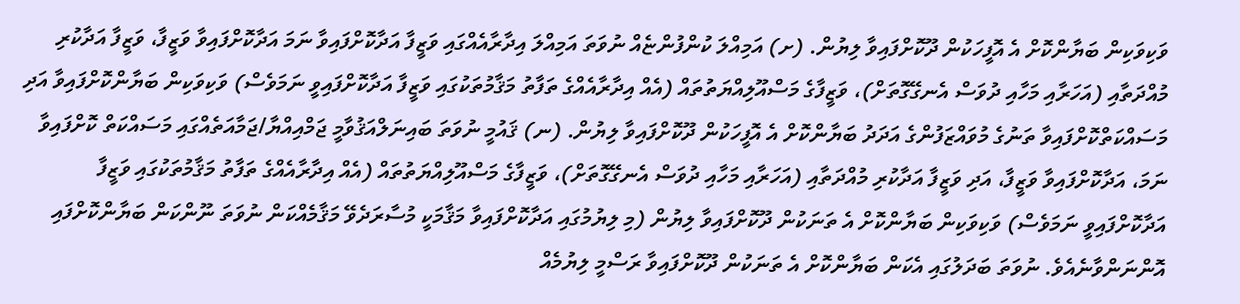ވަކިވަކިން ބަޔާންކޮށް އެ އޮފީހަކުން ދޫކޮށްފައިވާ ލިޔުން. (ށ) އަމިއްލަ ކުންފުންޏެއް ނުވަތަ އަމިއްލަ އިދާރާއެއްގައި ވަޒީފާ އަދާކޮށްފައިވާ ނަމަ އަދާކޮށްފައިވާ ވަޒީފާ، ވަޒީފާ އަދާކުރި މުއްދަތާއި (އަހަރާއި މަހާއި ދުވަސް އެނގޭގޮތަށް)، ވަޒީފާގެ މަސްއޫލިއްޔަތުތައް (އެއް އިދާރާއެއްގެ ތަފާތު މަޤާމުތަކުގައި ވަޒީފާ އަދާކޮށްފައިވީ ނަމަވެސް) ވަކިވަކިން ބަޔާންކޮށްފައިވާ އަދި މަސައްކަތްކޮށްފައިވާ ތަނުގެ މުވައްޒަފުންގެ އަދަދު ބަޔާންކޮށް އެ އޮފީހަކުން ދޫކޮށްފައިވާ ލިޔުން. (ނ) ޤައުމީ ނުވަތަ ބައިނަލްއަޤުވާމީ ޖަމްއިއްޔާ/ޖަމާއަތެއްގައި މަސައްކަތް ކޮށްފައިވާ ނަމަ، އަދާކޮށްފައިވާ ވަޒީފާ، އަދި ވަޒީފާ އަދާކުރި މުއްދަތާއި (އަހަރާއި މަހާއި ދުވަސް އެނގޭގޮތަށް)، ވަޒީފާގެ މަސްއޫލިއްޔަތުތައް (އެއް އިދާރާއެއްގެ ތަފާތު މަޤާމުތަކުގައި ވަޒީފާ އަދާކޮށްފައިވީ ނަމަވެސް) ވަކިވަކިން ބަޔާންކޮށް އެ ތަނަކުން ދޫކޮށްފައިވާ ލިޔުން (މި ލިޔުމުގައި އަދާކޮށްފައިވާ މަޤާމަކީ މުސާރަދެވޭ މަޤާމެއްކަން ނުވަތަ ނޫންކަން ބަޔާންކޮށްފައި އޮންނަންވާނެއެވެ. ނުވަތަ ބަދަލުގައި އެކަން ބަޔާންކޮށް އެ ތަނަކުން ދޫކޮށްފައިވާ ރަސްމީ ލިޔުމެއް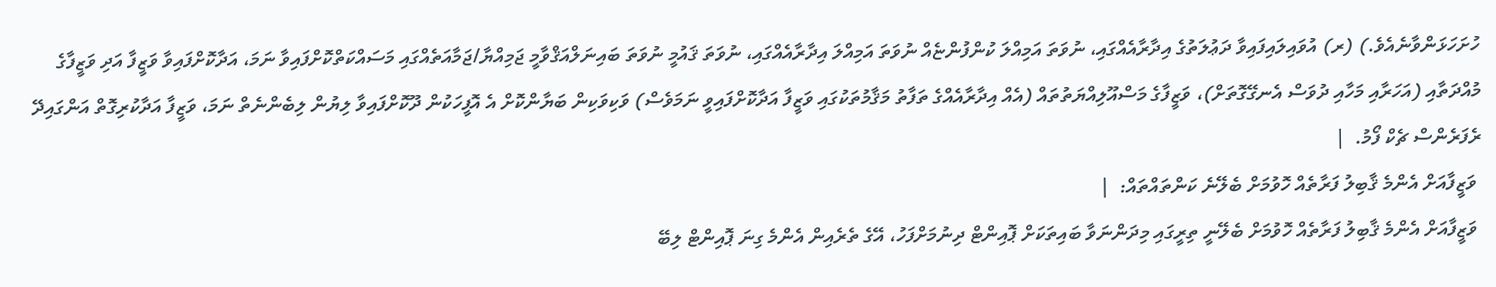ހުށަހަޅަންވާނެއެވެ.) (ރ) އުވައިލައިފައިވާ ދަޢުލަތުގެ އިދާރާއެއްގައި، ނުވަތަ އަމިއްލަ ކުންފުންޏެއް ނުވަތަ އަމިއްލަ އިދާރާއެއްގައި، ނުވަތަ ޤައުމީ ނުވަތަ ބައިނަލްއަޤްވާމީ ޖަމިއްޔާ/ޖަމާއަތެއްގައި މަސައްކަތްކޮށްފައިވާ ނަމަ، އަދާކޮށްފައިވާ ވަޒީފާ އަދި ވަޒީފާގެ މުއްދަތާއި (އަހަރާއި މަހާއި ދުވަސް އެނގޭގޮތަށް)، ވަޒީފާގެ މަސްއޫލިއްޔަތުތައް (އެއް އިދާރާއެއްގެ ތަފާތު މަޤާމުތަކުގައި ވަޒީފާ އަދާކޮށްފައިވީ ނަމަވެސް) ވަކިވަކިން ބަޔާންކޮށް އެ އޮފީހަކުން ދޫކޮށްފައިވާ ލިޔުން ލިބެންނެތް ނަމަ، ވަޒީފާ އަދާކުރިގޮތް އަންގައިދޭ ރެފަރެންސް ޗެކް ފޯމު.  |
 ވަޒީފާއަށް އެންމެ ޤާބިލު ފަރާތެއް ހޮވުމަށް ބެލޭނެ ކަންތައްތައް:  |
 ވަޒީފާއަށް އެންމެ ޤާބިލު ފަރާތެއް ހޮވުމަށް ބެލޭނީ ތިރީގައި މިދަންނަވާ ބައިތަކަށް ޕޮއިންޓް ދިނުމަށްފަހު، އޭގެ ތެރެއިން އެންމެ ގިނަ ޕޮއިންޓް ލިބޭ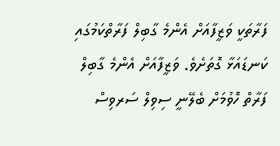ފަރާތަކީ ވަޒީފާއަށް އެންމެ ގާބިލް ފަރާތްކަމުގައި ކަނޑައަޅާ ގޮތަށެވެ. ވަޒީފާއަށް އެންމެ ގާބިލް ފަރާތް ހޮވުމަށް ބެލޭނީ ސިވިލް ސަރވިސް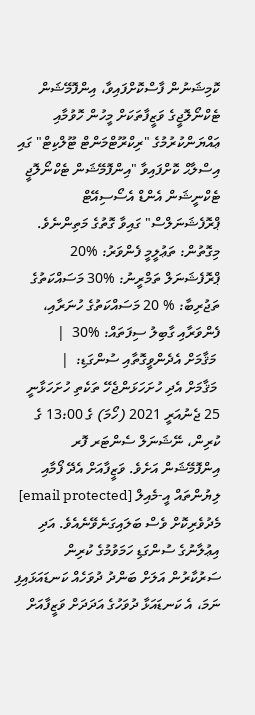ކޮމިޝަނުން ފާސްކޮށްފައިވާ، އިންފޮމޭޝަން ޓެކްނޯލޮޖީގެ ވަޒީފާތަކަށް މީހުން ހޮވުމާއި ޢައްޔަންކުރުމުގެ "ރިކްރޫޓްމަންޓް ޓޫލްކިޓް" ގައި އިސްލާޙް ކޮށްފައިވާ "އިންފޮމޭޝަން ޓެކްނޯލޮޖީ ޓެކްނީޝަން އެންޑް އެސޯސިއޭޓް ޕްރޮފެޝަނަލްސް" ގައިވާ ގޮތުގެ މަތިންނެވެ. މިގޮތުން: ތަޢުލީމީ ފެންވަރު: %20 ޕްރޮފެޝަނަލް ތަމްރީނު: %30 މަސައްކަތުގެ ތަޖުރިބާ: % 20 މަސައްކަތުގެ ހުނަރާއި، ފެންވަރާއި ގާބިލު ސިފަތައް: %30  |
 މަޤާމަށް އެދެންވީގޮތާއި ސުންގަޑި:  |
 މަޤާމަށް އެދި ހުށަހަޅަންޖެހޭ ތަކެތި ހުށަހަޅާނީ 25 ޖެނުއަރީ 2021 (ހޯމަ) ގެ 13:00 ގެ ކުރިން، ނޭޝަނަލް ސެންޓަރ ފޮރ އިންފޮމޭޝަން އަށެވެ. ވަޒީފާއަށް އެދޭ ފޯމާއި ލިޔުންތައް އީ-މެއިލް [email protected] މެދުވެރިކޮށް ވެސް ބަލައިގަނެވޭނެއެވެ. އަދި އިޢުލާނުގެ ސުންގަޑި ހަމަވުމުގެ ކުރިން ސަރުކާރުން އަލަށް ބަންދު ދުވަހެއް ކަނޑައަޅައިފި ނަމަ، އެ ކަނޑައަޅާ ދުވަހުގެ އަދަދަށް ވަޒީފާއަށް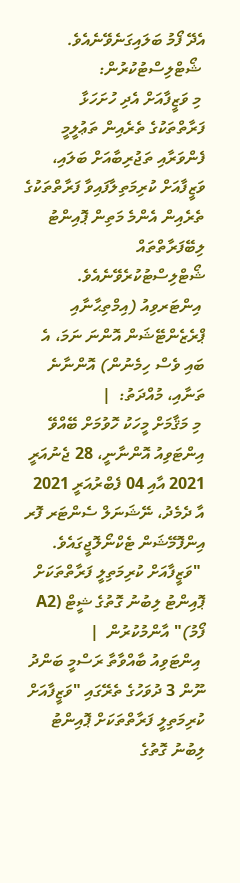އެދޭ ފޯމު ބަލައިގަނެވޭނެއެވެ.
 ޝޯޓްލިސްޓުކުރުން:
 މި ވަޒީފާއަށް އެދި ހުށަހަޅާ ފަރާތްތަކުގެ ތެރެއިން ތަޢުލީމީ ފެންވަރާއި ތަޖުރިބާއަށް ބަލައި، ވަޒީފާއަށް ކުރިމަތިލާފައިވާ ފަރާތްތަކުގެ ތެރެއިން އެންމެ މަތިން ޕޮއިންޓު ލިބޭފަރާތްތައް ޝޯޓްލިސްޓުކުރެވޭނެއެވެ.
 އިންޓަރވިއު (އިމްތިޙާނާއި ޕްރެޒެންޓޭޝަން އޮންނަ ނަމަ، އެ ބައި ވެސް ހިމެނުން) އޮންނާނެ ތަނާއި، މުއްދަތު:  |
 މި މަޤާމަށް މީހަކު ހޮވުމަށް ބޭއްވޭ އިންޓަވިއު އޮންނާނީ، 28 ޖެނުއަރީ 2021 އާއި 04 ފެބްރުއަރީ 2021 އާ ދެމެދު، ނޭޝަނަލް ސެންޓަރ ފޮރ އިންފޮމޭޝަން ޓެކްނޯލޮޖީގައެވެ.
 "ވަޒީފާއަށް ކުރިމަތިލީ ފަރާތްތަކަށް ޕޮއިންޓު ލިބުނު ގޮތުގެ ޝީޓް (A2 ފޯމު)" އާންމުކުރުން  |
 އިންޓަވިއު ބާއްވާތާ ރަސްމީ ބަންދު ނޫން 3 ދުވަހުގެ ތެރޭގައި "ވަޒީފާއަށް ކުރިމަތިލީ ފަރާތްތަކަށް ޕޮއިންޓު ލިބުނު ގޮތުގެ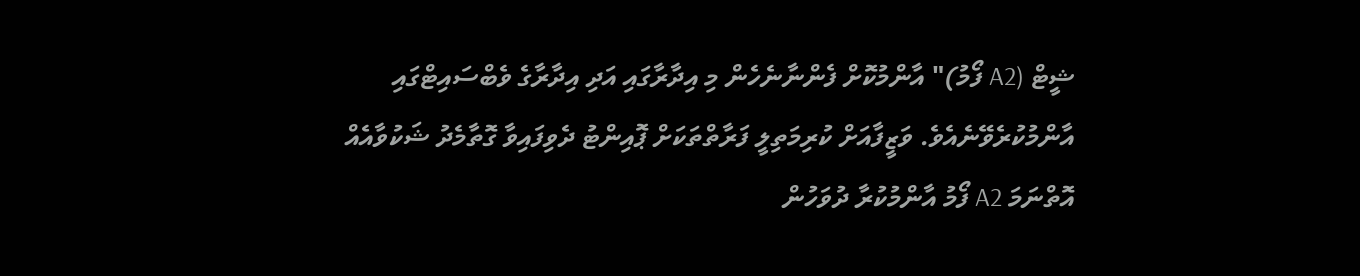ޝީޓް (A2 ފޯމު)" އާންމުކޮށް ފެންނާނެހެން މި އިދާރާގައި އަދި އިދާރާގެ ވެބްސައިޓްގައި އާންމުކުރެވޭނެއެވެ. ވަޒީފާއަށް ކުރިމަތިލީ ފަރާތްތަކަށް ޕޮއިންޓު ދެވިފައިވާ ގޮތާމެދު ޝަކުވާއެއް އޮތްނަމަ A2 ފޯމު އާންމުކުރާ ދުވަހުން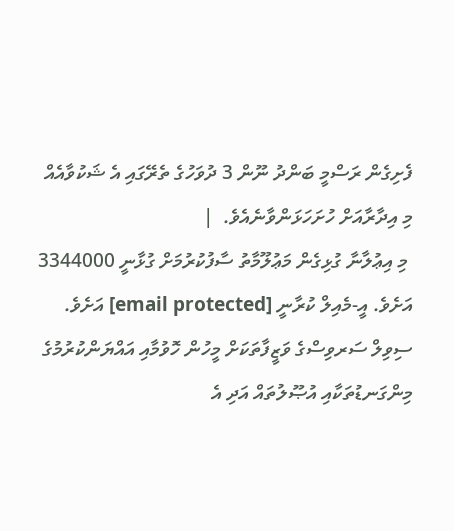ފެށިގެން ރަސްމީ ބަންދު ނޫން 3 ދުވަހުގެ ތެރޭގައި އެ ޝަކުވާއެއް މި އިދާރާއަށް ހުށަހަޅަންވާނެއެވެ.  |
 މި އިޢުލާނާ ގުޅިގެން މަޢުލޫމާތު ސާފުކުރުމަށް ގުޅާނީ 3344000 އަށެވެ. އީ-މެއިލް ކުރާނީ [email protected] އަށެވެ. ސިވިލް ސަރވިސްގެ ވަޒީފާތަކަށް މީހުން ހޮވުމާއި އައްޔަންކުރުމުގެ މިންގަނޑުތަކާއި އުޞޫލުތައް އަދި އެ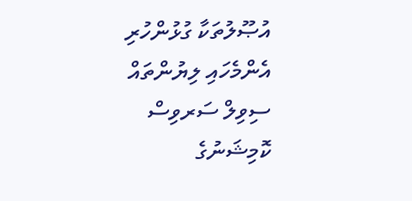އުޞޫލުތަކާ ގުޅުންހުރި އެންމެހައި ލިޔުންތައް ސިވިލް ސަރވިސް ކޮމިޝަނުގެ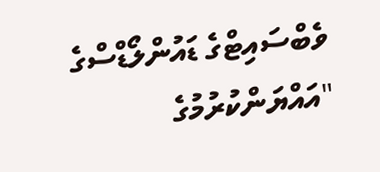ވެބްސައިޓްގެ ޑައުންލޯޑްސްގެ "އައްޔަންކުރުމުގެ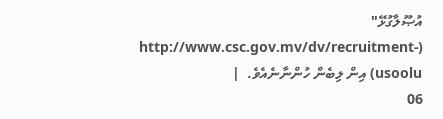އުޞޫލާގުޅޭ" (http://www.csc.gov.mv/dv/recruitment-usoolu) އިން ލިބެން ހުންނާނެއެވެ.  |
06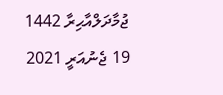ޖުމާދަލްއާޙިރާ 1442
19 ޖެނުއަރީ 2021